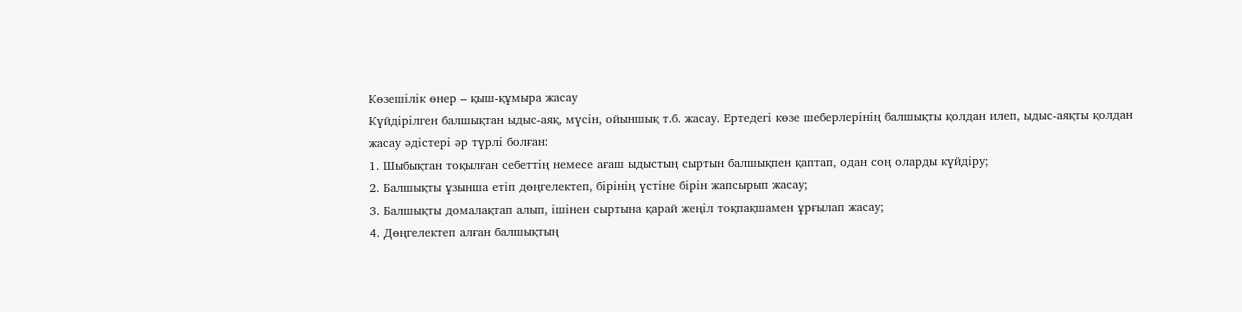Көзешілік өнер – қыш-құмыра жасау
Күйдірілген балшықтан ыдыс-аяқ, мүсін, ойыншық т.б. жасау. Ертедегі көзе шеберлерінің балшықты қолдан илеп, ыдыс-аяқты қолдан жасау әдістері әр түрлі болған:
1. Шыбықтан тоқылған себеттің немесе ағаш ыдыстың сыртын балшықпен қаптап, одан соң оларды күйдіру;
2. Балшықты ұзынша етіп дөңгелектеп, бірінің үстіне бірін жапсырып жасау;
3. Балшықты домалақтап алып, ішінен сыртына қарай жеңіл тоқпақшамен ұрғылап жасау;
4. Дөңгелектеп алған балшықтың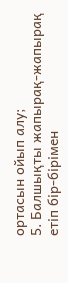ортасын ойып алу;
5. Балшықты жапырақ-жапырақ етіп бір-бірімен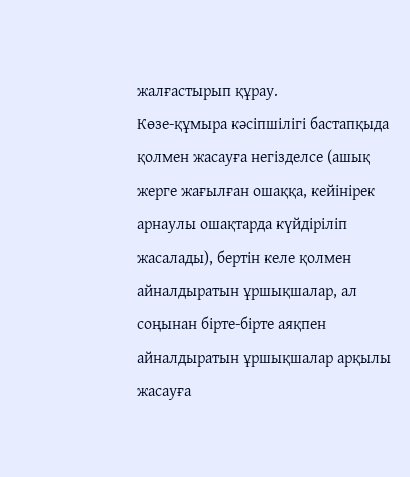жалғастырып құрау.
Көзе-құмыра кәсіпшілігі бастапқыда қолмен жасауға негізделсе (ашық жерге жағылған ошаққа, кейінірек арнаулы ошақтарда күйдіріліп жасалады), бертін келе қолмен айналдыратын ұршықшалар, ал соңынан бірте-бірте аяқпен айналдыратын ұршықшалар арқылы жасауға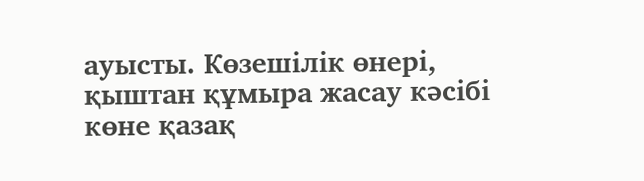ауысты. Көзешілік өнері, қыштан құмыра жасау кәсібі көне қазақ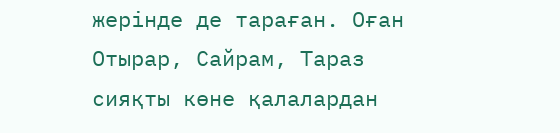жерінде де тараған. Оған Отырар, Сайрам, Тараз сияқты көне қалалардан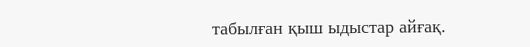табылған қыш ыдыстар айғақ.